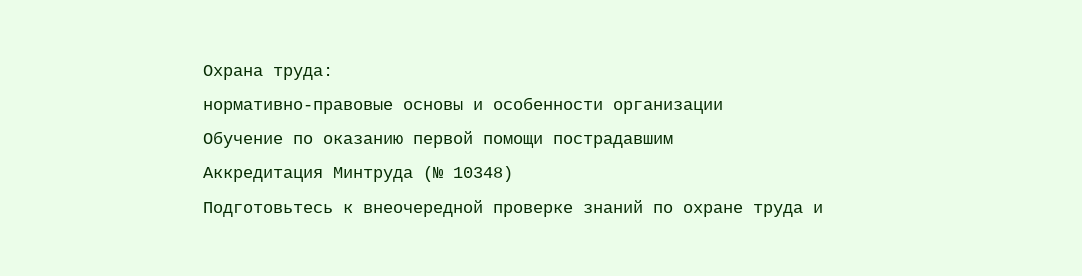Охрана труда:
нормативно-правовые основы и особенности организации
Обучение по оказанию первой помощи пострадавшим
Аккредитация Минтруда (№ 10348)
Подготовьтесь к внеочередной проверке знаний по охране труда и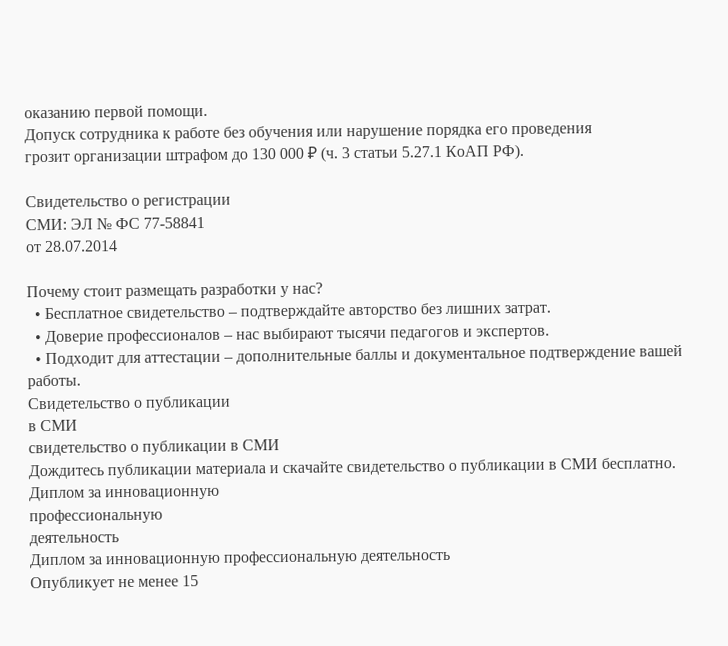оказанию первой помощи.
Допуск сотрудника к работе без обучения или нарушение порядка его проведения
грозит организации штрафом до 130 000 ₽ (ч. 3 статьи 5.27.1 КоАП РФ).

Свидетельство о регистрации
СМИ: ЭЛ № ФС 77-58841
от 28.07.2014

Почему стоит размещать разработки у нас?
  • Бесплатное свидетельство – подтверждайте авторство без лишних затрат.
  • Доверие профессионалов – нас выбирают тысячи педагогов и экспертов.
  • Подходит для аттестации – дополнительные баллы и документальное подтверждение вашей работы.
Свидетельство о публикации
в СМИ
свидетельство о публикации в СМИ
Дождитесь публикации материала и скачайте свидетельство о публикации в СМИ бесплатно.
Диплом за инновационную
профессиональную
деятельность
Диплом за инновационную профессиональную деятельность
Опубликует не менее 15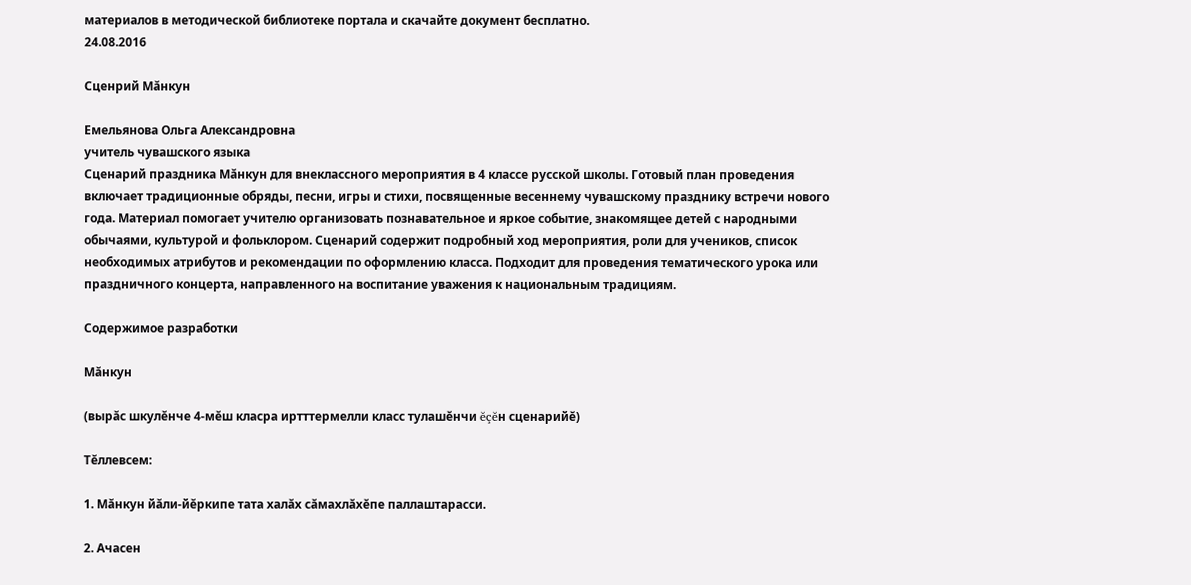материалов в методической библиотеке портала и скачайте документ бесплатно.
24.08.2016

Сценрий Мăнкун

Емельянова Ольга Александровна
учитель чувашского языка
Сценарий праздника Мăнкун для внеклассного мероприятия в 4 классе русской школы. Готовый план проведения включает традиционные обряды, песни, игры и стихи, посвященные весеннему чувашскому празднику встречи нового года. Материал помогает учителю организовать познавательное и яркое событие, знакомящее детей с народными обычаями, культурой и фольклором. Сценарий содержит подробный ход мероприятия, роли для учеников, список необходимых атрибутов и рекомендации по оформлению класса. Подходит для проведения тематического урока или праздничного концерта, направленного на воспитание уважения к национальным традициям.

Содержимое разработки

Мăнкун

(вырăс шкулĕнче 4-мĕш класра иртттермелли класс тулашĕнчи ĕçĕн сценарийĕ)

Тĕллевсем:

1. Мăнкун йăли-йĕркипе тата халăх сăмахлăхĕпе паллаштарасси.

2. Ачасен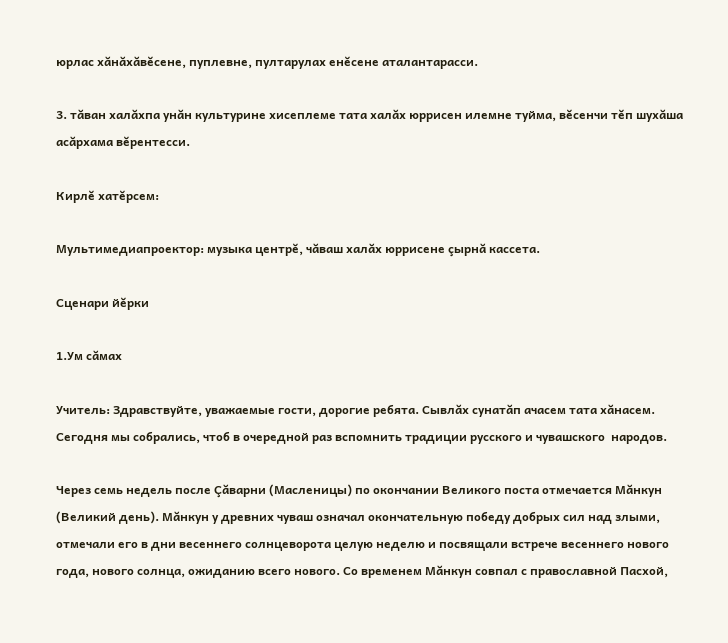юрлас хăнăхăвĕсене, пуплевне, пултарулах енĕсене аталантарасси.

3. тăван халăхпа унăн культурине хисеплеме тата халăх юррисен илемне туйма, вĕсенчи тĕп шухăша асăрхама вĕрентесси.

Кирлĕ хатĕрсем:

Мультимедиапроектор: музыка центрĕ, чăваш халăх юррисене çырнă кассета.

Сценари йĕрки

1.Ум сăмах

Учитель: Здравствуйте, уважаемые гости, дорогие ребята. Сывлăх сунатăп ачасем тата хăнасем. Сегодня мы собрались, чтоб в очередной раз вспомнить традиции русского и чувашского  народов.

Через семь недель после Çăварни (Масленицы) по окончании Великого поста отмечается Мăнкун (Великий день). Мăнкун у древних чуваш означал окончательную победу добрых сил над злыми, отмечали его в дни весеннего солнцеворота целую неделю и посвящали встрече весеннего нового года, нового солнца, ожиданию всего нового. Со временем Мăнкун совпал с православной Пасхой,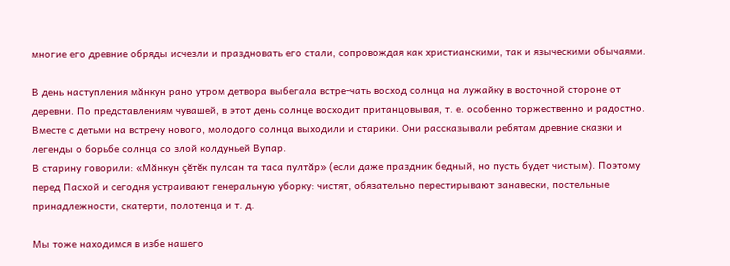многие его древние обряды исчезли и праздновать его стали, сопровождая как христианскими, так и языческими обычаями.

В день наступления мăнкун рано утром детвора выбегала встре-чать восход солнца на лужайку в восточной стороне от деревни. По представлениям чувашей, в этот день солнце восходит пританцовывая, т. е. особенно торжественно и радостно. Вместе с детьми на встречу нового, молодого солнца выходили и старики. Они рассказывали ребятам древние сказки и легенды о борьбе солнца со злой колдуньей Вупар.
В старину говорили: «Мăнкун çĕтĕк пулсан та таса пултăр» (если даже праздник бедный, но пусть будет чистым). Поэтому перед Пасхой и сегодня устраивают генеральную уборку: чистят, обязательно перестирывают занавески, постельные принадлежности, скатерти, полотенца и т. д.

Мы тоже находимся в избе нашего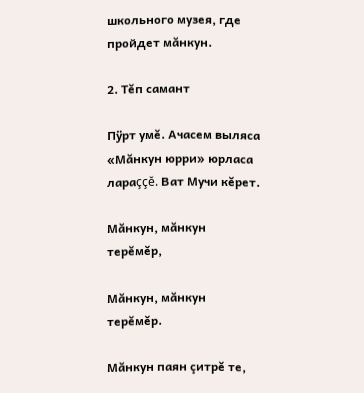школьного музея, где пройдет мăнкун.

2. Тĕп самант

Пÿрт умĕ. Ачасем выляса «Мăнкун юрри» юрласа лараççĕ. Ват Мучи кĕрет.

Мăнкун, мăнкун терĕмĕр,

Мăнкун, мăнкун терĕмĕр.

Мăнкун паян çитрĕ те,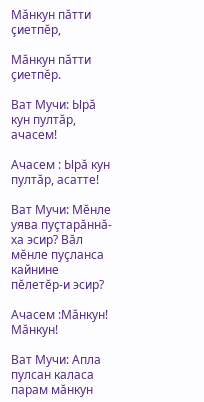Мăнкун пăтти çиетпĕр,

Мăнкун пăтти çиетпĕр.

Ват Мучи: Ырă кун пултăр, ачасем!

Ачасем : Ырă кун пултăр, асатте!

Ват Мучи: Мĕнле уява пуçтарăннă-ха эсир? Вăл мĕнле пуçланса кайнине пĕлетĕр-и эсир?

Ачасем :Мăнкун! Мăнкун!

Ват Мучи: Апла пулсан каласа парам мăнкун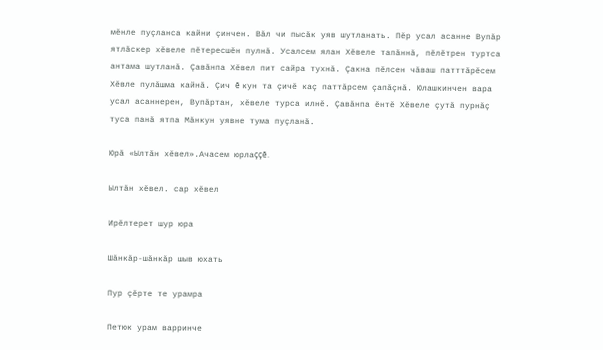мĕнле пуçланса кайни çинчен. Вăл чи пысăк уяв шутланать. Пĕр усал асанне Вупăр ятлăскер хĕвеле пĕтересшĕн пулнă. Усалсем ялан Хĕвеле тапăннă, пĕлĕтрен туртса антама шутланă. Çавăнпа Хĕвел пит сайра тухнă. Çакна пĕлсен чăваш патттăрĕсем Хĕвле пулăшма кайнă. Çич ĕ кун та çичĕ каç паттăрсем çапăçнă. Юлашкинчен вара усал асаннерен, Вупăртан, хĕвеле турса илнĕ. Çавăнпа ĕнтĕ Хĕвеле çутă пурнăç туса панă ятпа Мăнкун уявне тума пуçланă.

Юрă «Ылтăн хĕвел».Ачасем юрлаççĕ.

Ылтăн хĕвел. сар хĕвел

Ирĕлтерет шур юра

Шăнкăр-шăнкăр шыв юхать

Пур çĕрте те урамра

Петюк урам варринче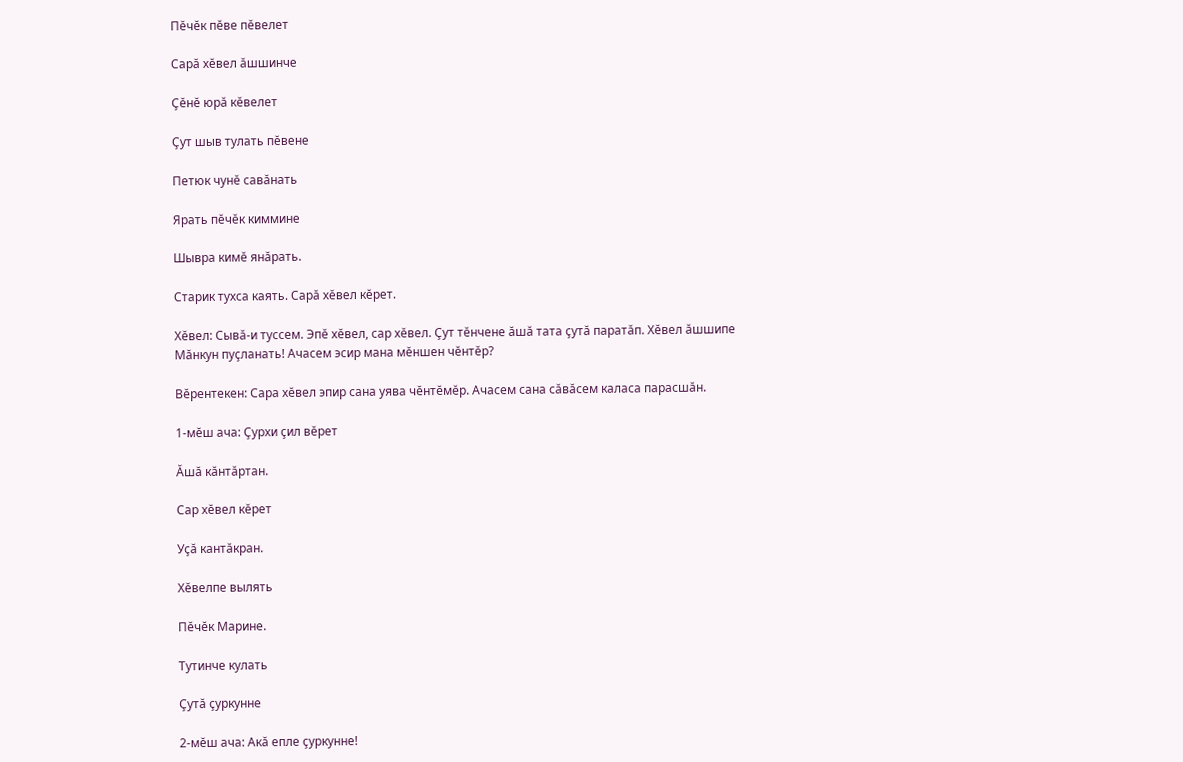Пĕчĕк пĕве пĕвелет

Сарă хĕвел ăшшинче

Çĕнĕ юрă кĕвелет

Çут шыв тулать пĕвене

Петюк чунĕ савăнать

Ярать пĕчĕк киммине

Шывра кимĕ янăрать.

Старик тухса каять. Сарă хĕвел кĕрет.

Хĕвел: Сывă-и туссем. Эпĕ хĕвел, сар хĕвел. Çут тĕнчене ăшă тата çутă паратăп. Хĕвел ăшшипе Мăнкун пуçланать! Ачасем эсир мана мĕншен чĕнтĕр?

Вĕрентекен: Сара хĕвел эпир сана уява чĕнтĕмĕр. Ачасем сана сăвăсем каласа парасшăн.

1-мĕш ача: Çурхи çил вĕрет

Ăшă кăнтăртан.

Сар хĕвел кĕрет

Уçă кантăкран.

Хĕвелпе вылять

Пĕчĕк Марине.

Тутинче кулать

Çутă çуркунне

2-мĕш ача: Акă епле çуркунне!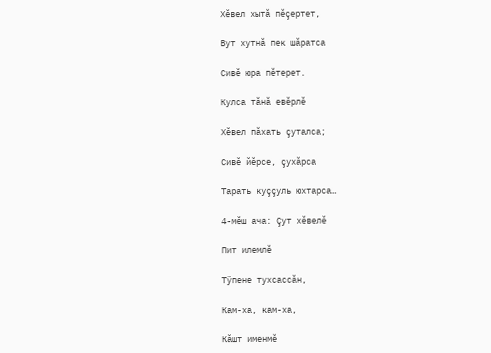Хĕвел хытă пĕçертет,

Вут хутнă пек шăратса

Сивĕ юра пĕтерет.

Кулса тăнă евĕрлĕ

Хĕвел пăхать çуталса;

Сивĕ йĕрсе, çухăрса

Тарать куççуль юхтарса…

4-мĕш ача: Çут хĕвелĕ

Пит илемлĕ

Тÿпене тухсассăн,

Кам-ха, кам-ха,

Кăшт именмĕ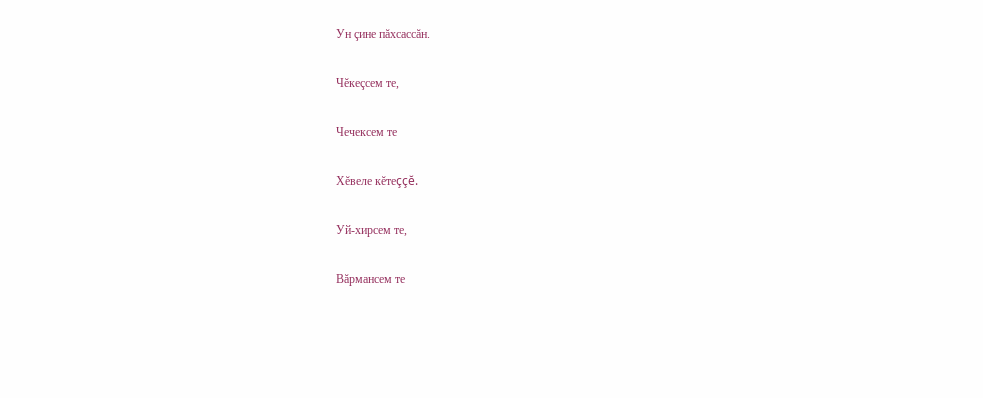Ун çине пăхсассăн.

Чĕкеçсем те,

Чечексем те

Хĕвеле кĕтеççĕ.

Уй-хирсем те,

Вăрмансем те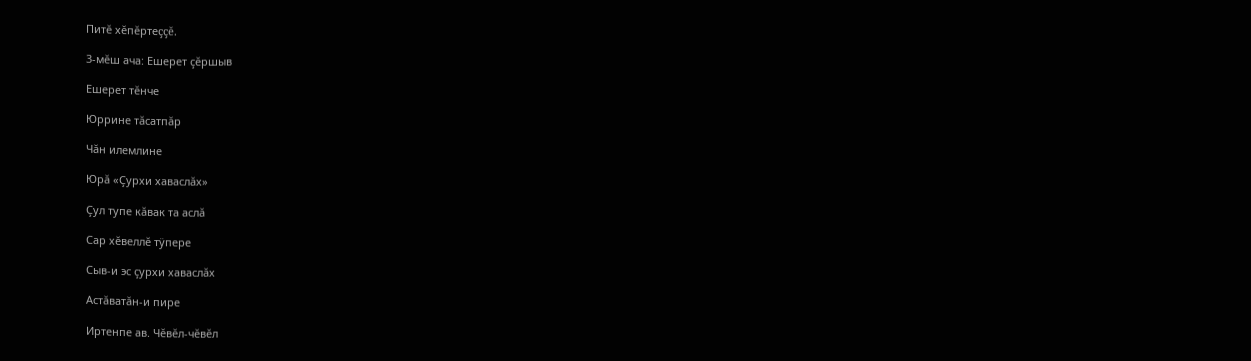Питĕ хĕпĕртеççĕ.

3-мĕш ача: Ешерет çĕршыв

Ешерет тĕнче

Юррине тăсатпăр

Чăн илемлине

Юрă «Çурхи хаваслăх»

Çул тупе кăвак та аслă

Сар хĕвеллĕ тÿпере

Сыв-и эс çурхи хаваслăх

Астăватăн-и пире

Иртенпе ав. Чĕвĕл-чĕвĕл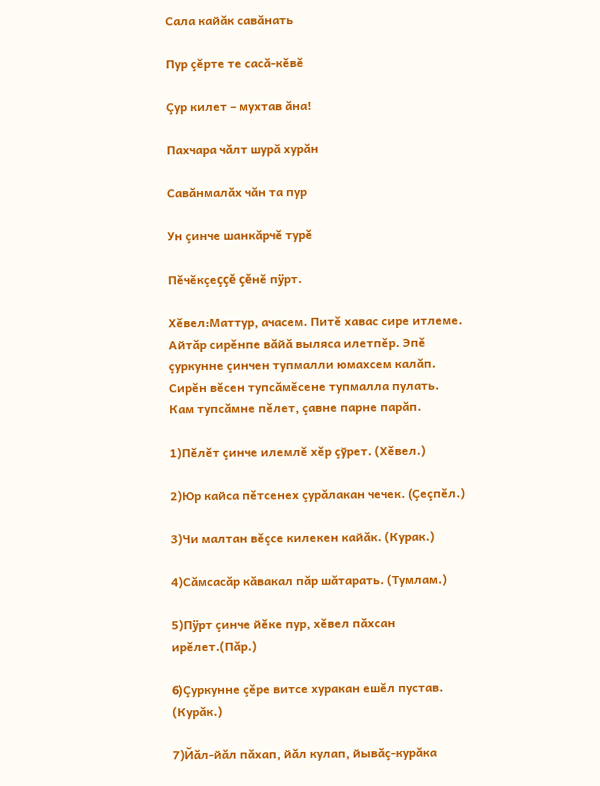Сала кайăк савăнать

Пур çĕрте те сасă-кĕвĕ

Çур килет – мухтав ăна!

Пахчара чăлт шурă хурăн

Савăнмалăх чăн та пур

Ун çинче шанкăрчĕ турĕ

Пĕчĕкçеççĕ çĕнĕ пÿрт.

Хĕвел:Маттур, ачасем. Питĕ хавас сире итлеме. Айтăр сирĕнпе вăйă выляса илетпĕр. Эпĕ çуркунне çинчен тупмалли юмахсем калăп. Сирĕн вĕсен тупсăмĕсене тупмалла пулать. Кам тупсăмне пĕлет, çавне парне парăп.

1)Пĕлĕт çинче илемлĕ хĕр çўрет. (Хĕвел.)

2)Юр кайса пĕтсенех çурăлакан чечек. (Çеçпĕл.)

3)Чи малтан вĕçсе килекен кайăк. (Курак.)

4)Сăмсасăр кăвакал пăр шăтарать. (Тумлам.)

5)Пÿрт çинче йĕке пур, хĕвел пăхсан ирĕлет.(Пăр.)

6)Çуркунне çĕре витсе хуракан ешĕл пустав. (Курăк.)

7)Йăл-йăл пăхап, йăл кулап, йывăç-курăка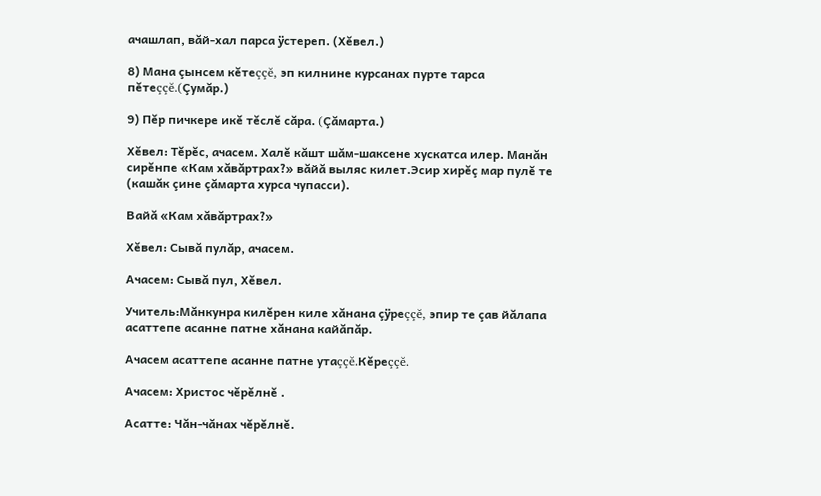ачашлап, вăй-хал парса ÿстереп. (Хĕвел.)

8) Мана çынсем кĕтеççĕ, эп килнине курсанах пурте тарса пĕтеççĕ.(Çумăр.)

9) Пĕр пичкере икĕ тĕслĕ сăра. (Çăмарта.)

Хĕвел: Тĕрĕс, ачасем. Халĕ кăшт шăм-шаксене хускатса илер. Манăн сирĕнпе «Кам хăвăртрах?» вăйă выляс килет.Эсир хирĕç мар пулĕ те (кашăк çине çăмарта хурса чупасси).

Вайă «Кам хăвăртрах?»

Хĕвел: Сывă пулăр, ачасем.

Ачасем: Сывă пул, Хĕвел.

Учитель:Мăнкунра килĕрен киле хăнана çÿреççĕ, эпир те çав йăлапа асаттепе асанне патне хăнана кайăпăр.

Ачасем асаттепе асанне патне утаççĕ.Кĕреççĕ.

Ачасем: Христос чĕрĕлнĕ .

Асатте: Чăн-чăнах чĕрĕлнĕ.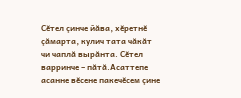Сĕтел çинче йăва‚ хĕретнĕ çăмарта‚ кулич тата чăкăт  чи чаплă вырăнта. Сĕтел варринче – пăтă.Асаттепе асанне вĕсене пакечĕсем çине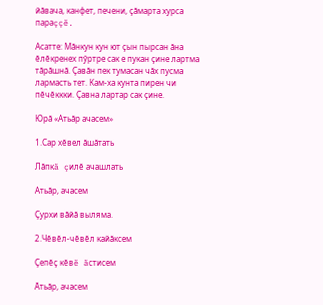йăвача, канфет, печени, çăмарта хурса параççĕ.

Асатте: Мăнкун кун ют çын пырсан ăна ĕлĕкренех пўртре сак е пукан çине лартма тăрăшнă. Çавăн пек тумасан чăх пусма лармасть тет. Кам-ха кунта пирен чи пĕчĕккки. Çавна лартар сак çине.

Юрă «Атьăр ачасем»

1.Сар хĕвел ăшăтать

Лăпкă çилĕ ачашлать

Атьăр, ачасем

Çурхи вăйă выляма.

2.Чĕвĕл-чĕвĕл кайăксем

Çепĕç кĕвĕ ăстисем

Ăтьăр, ачасем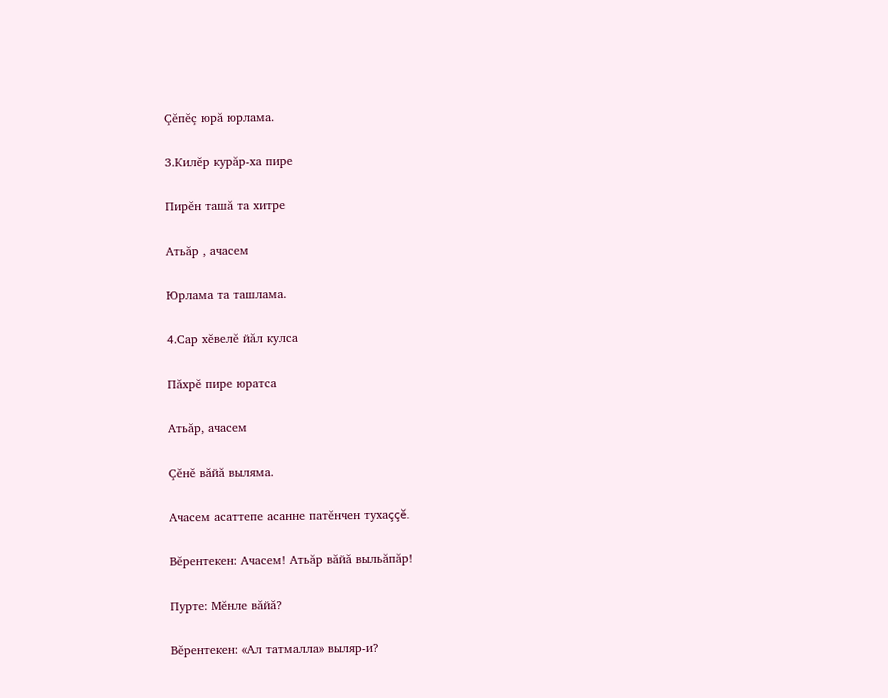Çĕпĕç юрă юрлама.

3.Килĕр курăр-ха пире

Пирĕн ташă та хитре

Атьăр , ачасем

Юрлама та ташлама.

4.Сар хĕвелĕ йăл кулса

Пăхрĕ пире юратса

Атьăр, ачасем

Çĕнĕ вăйă выляма.

Ачасем асаттепе асанне патĕнчен тухаççĕ.

Вĕрентекен: Ачасем! Атьăр вăйă выльăпăр!

Пурте: Мĕнле вăйă?

Вĕрентекен: «Ал татмалла» выляр-и?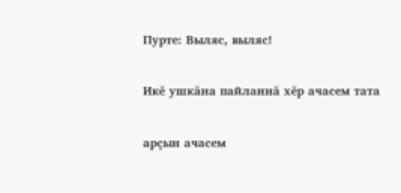Пурте: Выляс, выляс!

Икĕ ушкăна пайланнă хĕр ачасем тата

арçын ачасем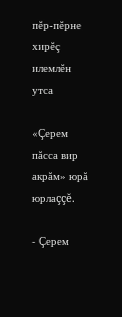пĕр-пĕрне хирĕç илемлĕн утса

«Çерем пăсса вир акрăм» юрă юрлаççĕ.

- Çерем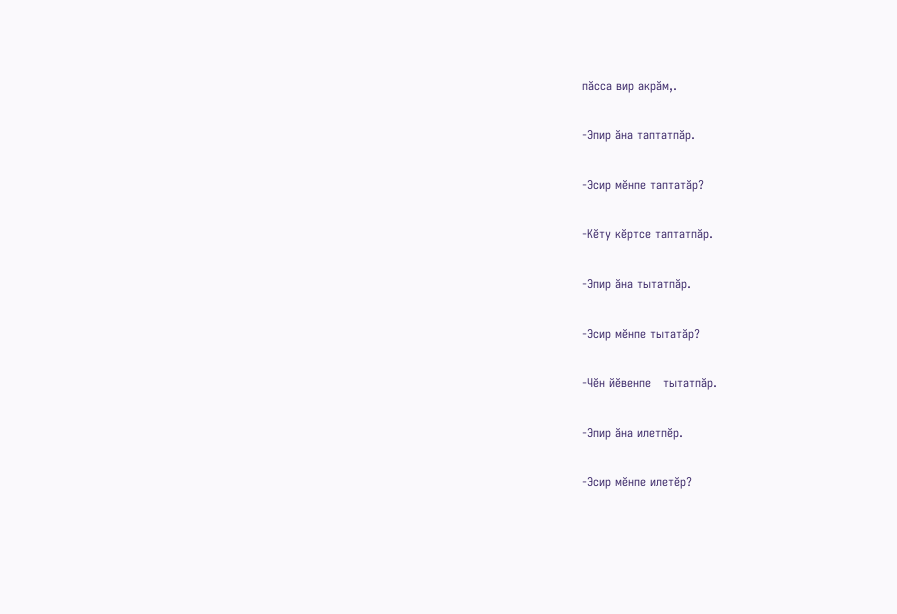пăсса вир акрăм,.

-Эпир ăна таптатпăр.

-Эсир мĕнпе таптатăр?

-Кĕту кĕртсе таптатпăр.

-Эпир ăна тытатпăр.

-Эсир мĕнпе тытатăр?

-Чĕн йĕвенпе   тытатпăр.

-Эпир ăна илетпĕр.

-Эсир мĕнпе илетĕр?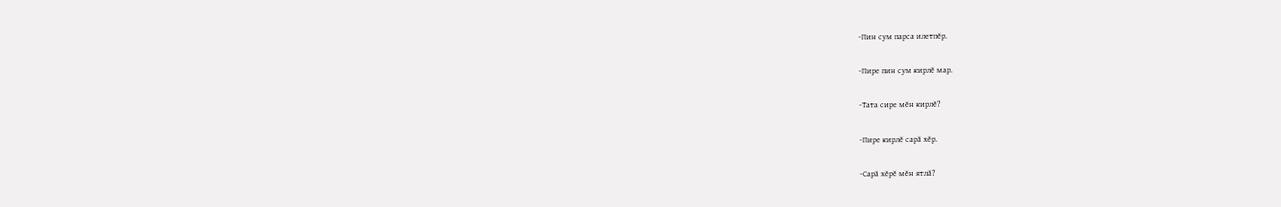-Пин сум парса илетпĕр.

-Пире пин сум кирлĕ мар.

-Тата сире мĕн кирлĕ?

-Пире кирлĕ сарă хĕр.

-Сарă хĕрĕ мĕн ятлă?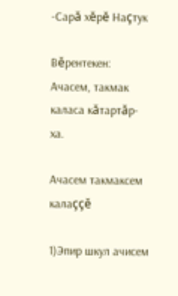-Сарă хĕрĕ Наçтук

Вĕрентекен: Ачасем, такмак каласа кăтартăр-ха.

Ачасем такмаксем калаççĕ

1)Эпир шкул ачисем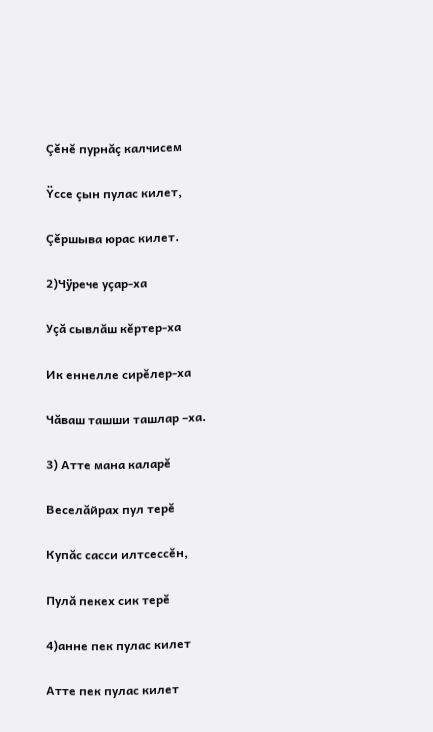Çĕнĕ пурнăç калчисем

Ÿссе çын пулас килет,

Çĕршыва юрас килет.

2)Чÿрече уçар-ха

Уçă сывлăш кĕртер-ха

Ик еннелле сирĕлер-ха

Чăваш ташши ташлар –ха.

3) Атте мана каларĕ

Веселăйрах пул терĕ

Купăс сасси илтсессĕн,

Пулă пекех сик терĕ

4)анне пек пулас килет

Атте пек пулас килет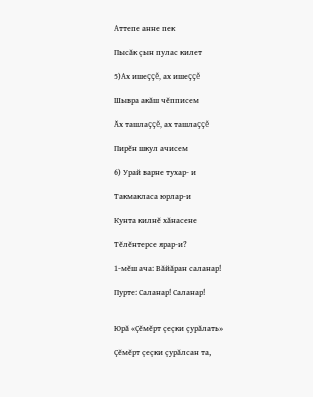Аттепе анне пек

Пысăк çын пулас килет

5)Ах ишеççĕ, ах ишеççĕ

Шывра акăш чĕпписем

Ăх ташлаççĕ, ах ташлаççĕ

Пирĕн шкул ачисем

6) Урай варне тухар- и

Такмакласа юрлар-и

Кунта килнĕ хăнасене

Тĕлĕнтерсе ярар-и?

1-мĕш ача: Вăйăран саланар!

Пурте: Саланар! Саланар!


Юрă «Çĕмĕрт çеçки çурăлать»

Çĕмĕрт çеçки çурăлсан та,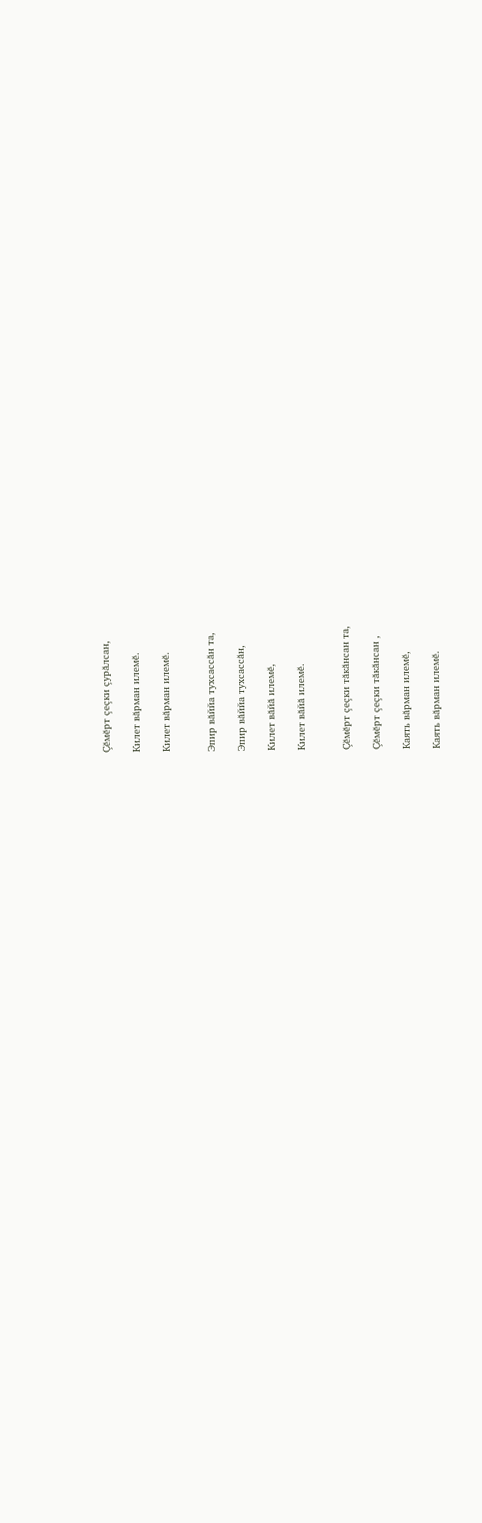Çĕмĕрт çеçки çурăлсан,

Килет вăрман илемĕ.

Килет вăрман илемĕ.


Эпир вăййа тухсассăн та,

Эпир вăййа тухсассăн,

Килет вăйă илемĕ,

Килет вăйă илемĕ.


Çĕмĕрт çеçки тăкăнсан та,

Çĕмĕрт çеçки тăкăнсан ,

Каять вăрман илемĕ,

Каять вăрман илемĕ.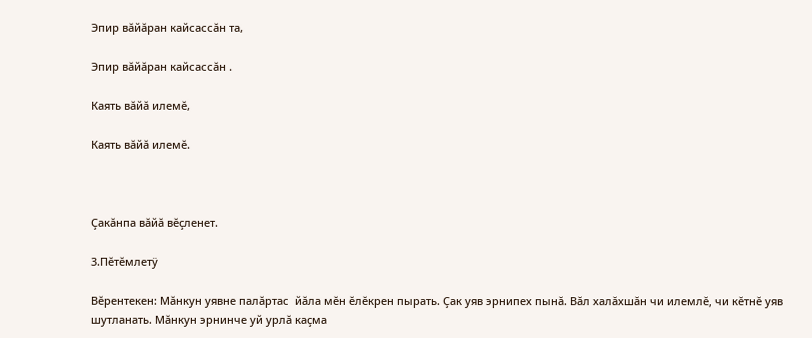Эпир вăйăран кайсассăн та,

Эпир вăйăран кайсассăн .

Каять вăйă илемĕ,

Каять вăйă илемĕ.



Çакăнпа вăйă вĕçленет.

3.Пĕтĕмлетÿ

Вĕрентекен: Мăнкун уявне палăртас  йăла мĕн ĕлĕкрен пырать. Çак уяв эрнипех пынă. Вăл халăхшăн чи илемлĕ‚ чи кĕтнĕ уяв шутланать. Мăнкун эрнинче уй урлă каçма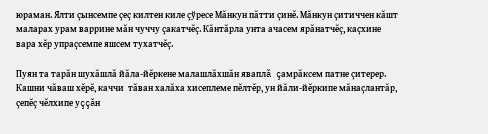юраман. Ялти çынсемпе çеç килтен киле çўресе Мăнкун пăтти çинĕ. Мăнкун çитиччен кăшт маларах урам варрине мăн чуччу çакатчĕç. Кăнтăрла унта ачасем ярăнатчĕç, каçхине вара хĕр упраçсемпе яшсем тухатчĕç.

Пуян та тарăн шухăшлă йăла-йĕркене малашлăхшăн яваплă çамрăксем патне çитерер. Кашни чăваш хĕрĕ‚ каччи  тăван халăха хисеплеме пĕлтĕр‚ ун йăли-йĕркипе мăнаçлантăр‚ çепĕç чĕлхипе уççăн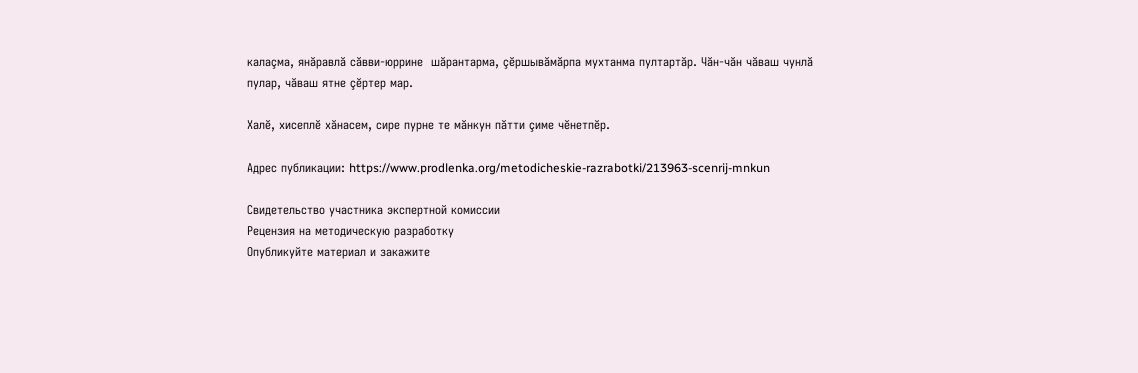калаçма‚ янăравлă сăвви-юррине  шăрантарма‚ çĕршывăмăрпа мухтанма пултартăр. Чăн-чăн чăваш чунлă пулар‚ чăваш ятне çĕртер мар.

Халĕ, хисеплĕ хăнасем, сире пурне те мăнкун пăтти çиме чĕнетпĕр.

Адрес публикации: https://www.prodlenka.org/metodicheskie-razrabotki/213963-scenrij-mnkun

Свидетельство участника экспертной комиссии
Рецензия на методическую разработку
Опубликуйте материал и закажите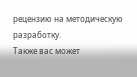рецензию на методическую разработку.
Также вас может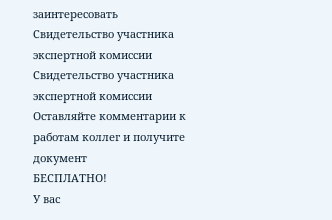заинтересовать
Свидетельство участника экспертной комиссии
Свидетельство участника экспертной комиссии
Оставляйте комментарии к работам коллег и получите документ
БЕСПЛАТНО!
У вас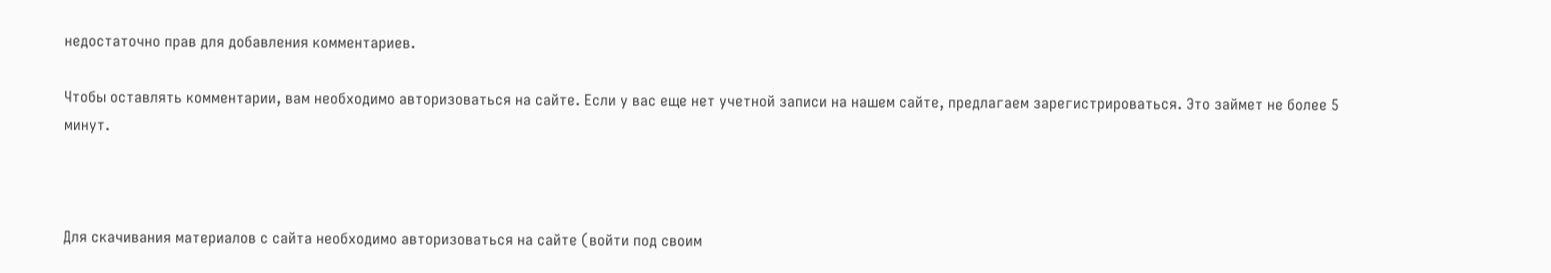недостаточно прав для добавления комментариев.

Чтобы оставлять комментарии, вам необходимо авторизоваться на сайте. Если у вас еще нет учетной записи на нашем сайте, предлагаем зарегистрироваться. Это займет не более 5 минут.



Для скачивания материалов с сайта необходимо авторизоваться на сайте (войти под своим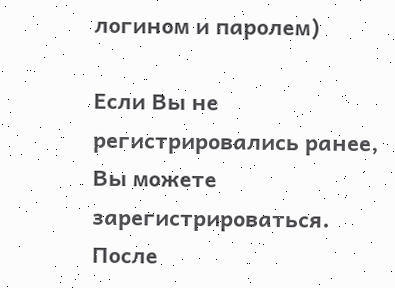логином и паролем)

Если Вы не регистрировались ранее, Вы можете зарегистрироваться.
После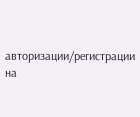авторизации/регистрации на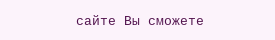сайте Вы сможете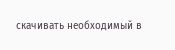скачивать необходимый в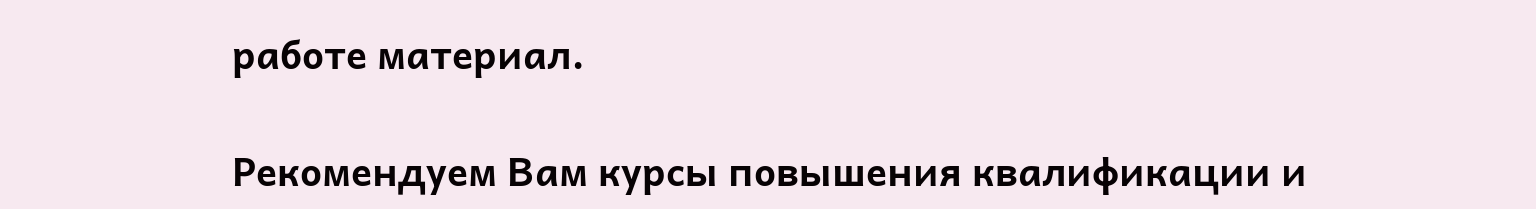работе материал.

Рекомендуем Вам курсы повышения квалификации и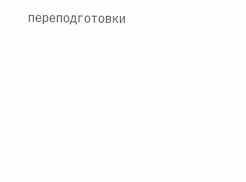переподготовки